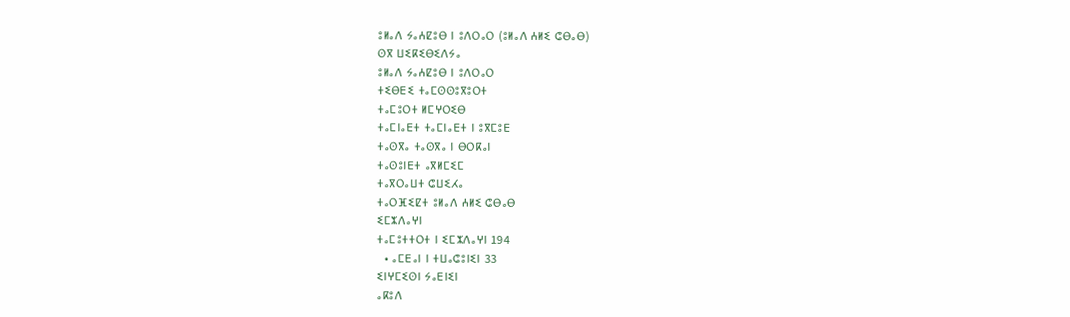ⵓⵍⴰⴷ ⵢⴰⵄⵇⵓⴱ ⵏ ⵓⴷⵔⴰⵔ (ⵓⵍⴰⴷ ⵄⵍⵉ ⵛⴱⴰⴱ)
ⵙⴳ ⵡⵉⴽⵉⴱⵉⴷⵢⴰ
ⵓⵍⴰⴷ ⵢⴰⵄⵇⵓⴱ ⵏ ⵓⴷⵔⴰⵔ
ⵜⵉⴱⴹⵉ ⵜⴰⵎⵙⵙⵓⴳⵓⵔⵜ
ⵜⴰⵎⵓⵔⵜ ⵍⵎⵖⵔⵉⴱ
ⵜⴰⵎⵏⴰⴹⵜ ⵜⴰⵎⵏⴰⴹⵜ ⵏ ⵓⴳⵎⵓⴹ
ⵜⴰⵙⴳⴰ ⵜⴰⵙⴳⴰ ⵏ ⴱⵔⴽⴰⵏ
ⵜⴰⵙⵓⵏⴹⵜ ⴰⴳⵍⵎⵉⵎ
ⵜⴰⴳⵔⴰⵡⵜ ⵛⵡⵉⵃⴰ
ⵜⴰⵔⴼⵉⵇⵜ ⵓⵍⴰⴷ ⵄⵍⵉ ⵛⴱⴰⴱ
ⵉⵎⵣⴷⴰⵖⵏ
ⵜⴰⵎⵓⵜⵜⵔⵜ ⵏ ⵉⵎⵣⴷⴰⵖⵏ 194
  • ⴰⵎⴹⴰⵏ ⵏ ⵜⵡⴰⵛⵓⵏⵉⵏ 33
ⵉⵏⵖⵎⵉⵙⵏ ⵢⴰⴹⵏⵉⵏ
ⴰⴽⵓⴷ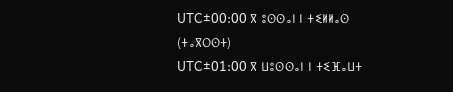UTC±00:00 ⴳ ⵓⵙⵙⴰⵏ ⵏ ⵜⵉⵍⵍⴰⵙ (ⵜⴰⴳⵔⵙⵜ)
UTC±01:00 ⴳ ⵡⵓⵙⵙⴰⵏ ⵏ ⵜⵉⴼⴰⵡⵜ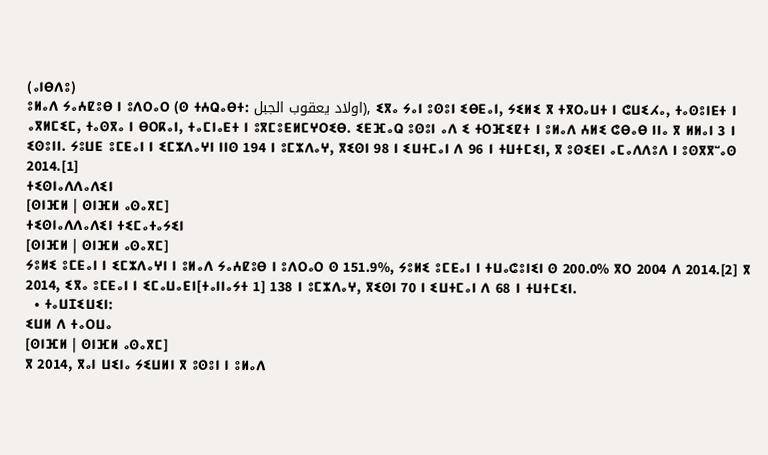(ⴰⵏⴱⴷⵓ)
ⵓⵍⴰⴷ ⵢⴰⵄⵇⵓⴱ ⵏ ⵓⴷⵔⴰⵔ (ⵙ ⵜⵄⵕⴰⴱⵜ: اولاد يعقوب الجبل), ⵉⴳⴰ ⵢⴰⵏ ⵓⵙⵓⵏ ⵉⴱⴹⴰⵏ, ⵢⵉⵍⵉ ⴳ ⵜⴳⵔⴰⵡⵜ ⵏ ⵛⵡⵉⵃⴰ, ⵜⴰⵙⵓⵏⴹⵜ ⵏ ⴰⴳⵍⵎⵉⵎ, ⵜⴰⵙⴳⴰ ⵏ ⴱⵔⴽⴰⵏ, ⵜⴰⵎⵏⴰⴹⵜ ⵏ ⵓⴳⵎⵓⴹⵍⵎⵖⵔⵉⴱ. ⵉⴹⴼⴰⵕ ⵓⵙⵓⵏ ⴰⴷ ⵉ ⵜⵔⴼⵉⵇⵜ ⵏ ⵓⵍⴰⴷ ⵄⵍⵉ ⵛⴱⴰⴱ ⵏⵏⴰ ⴳ ⵍⵍⴰⵏ 3 ⵏ ⵉⵙⵓⵏⵏ. ⵢⵓⵡⴹ ⵓⵎⴹⴰⵏ ⵏ ⵉⵎⵣⴷⴰⵖⵏ ⵏⵏⵙ 194 ⵏ ⵓⵎⵣⴷⴰⵖ, ⴳⵉⵙⵏ 98 ⵏ ⵉⵡⵜⵎⴰⵏ ⴷ 96 ⵏ ⵜⵡⵜⵎⵉⵏ, ⴳ ⵓⵙⵉⴹⵏ ⴰⵎⴰⴷⴷⵓⴷ ⵏ ⵓⵙⴳⴳⵯⴰⵙ 2014.[1]
ⵜⵉⵙⵏⴰⴷⴷⴰⴷⵉⵏ
[ⵙⵏⴼⵍ | ⵙⵏⴼⵍ ⴰⵙⴰⴳⵎ]
ⵜⵉⵙⵏⴰⴷⴷⴰⴷⵉⵏ ⵜⵉⵎⴰⵜⴰⵢⵉⵏ
[ⵙⵏⴼⵍ | ⵙⵏⴼⵍ ⴰⵙⴰⴳⵎ]
ⵢⵓⵍⵉ ⵓⵎⴹⴰⵏ ⵏ ⵉⵎⵣⴷⴰⵖⵏ ⵏ ⵓⵍⴰⴷ ⵢⴰⵄⵇⵓⴱ ⵏ ⵓⴷⵔⴰⵔ ⵙ 151.9%, ⵢⵓⵍⵉ ⵓⵎⴹⴰⵏ ⵏ ⵜⵡⴰⵛⵓⵏⵉⵏ ⵙ 200.0% ⴳⵔ 2004 ⴷ 2014.[2] ⴳ 2014, ⵉⴳⴰ ⵓⵎⴹⴰⵏ ⵏ ⵉⵎⴰⵡⴰⴹⵏ[ⵜⴰⵏⵏⴰⵢⵜ 1] 138 ⵏ ⵓⵎⵣⴷⴰⵖ, ⴳⵉⵙⵏ 70 ⵏ ⵉⵡⵜⵎⴰⵏ ⴷ 68 ⵏ ⵜⵡⵜⵎⵉⵏ.
  • ⵜⴰⵡⵊⵉⵡⵉⵏ:
ⵉⵡⵍ ⴷ ⵜⴰⵔⵡⴰ
[ⵙⵏⴼⵍ | ⵙⵏⴼⵍ ⴰⵙⴰⴳⵎ]
ⴳ 2014, ⴳⴰⵏ ⵡⵉⵏⴰ ⵢⵉⵡⵍⵏ ⴳ ⵓⵙⵓⵏ ⵏ ⵓⵍⴰⴷ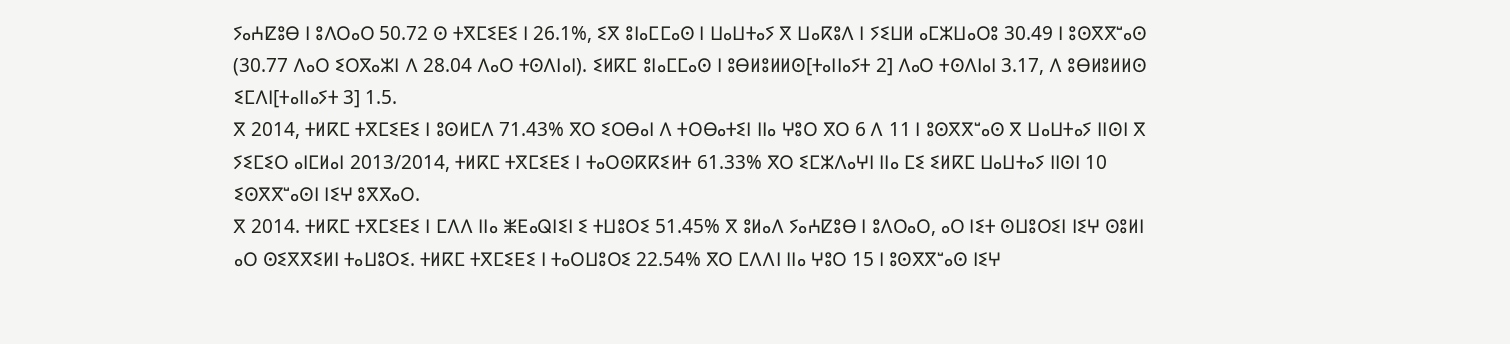ⵢⴰⵄⵇⵓⴱ ⵏ ⵓⴷⵔⴰⵔ 50.72 ⵙ ⵜⴳⵎⵉⴹⵉ ⵏ 26.1%, ⵉⴳ ⵓⵏⴰⵎⵎⴰⵙ ⵏ ⵡⴰⵡⵜⴰⵢ ⴳ ⵡⴰⴽⵓⴷ ⵏ ⵢⵉⵡⵍ ⴰⵎⵣⵡⴰⵔⵓ 30.49 ⵏ ⵓⵙⴳⴳⵯⴰⵙ (30.77 ⴷⴰⵔ ⵉⵔⴳⴰⵣⵏ ⴷ 28.04 ⴷⴰⵔ ⵜⵙⴷⵏⴰⵏ). ⵉⵍⴽⵎ ⵓⵏⴰⵎⵎⴰⵙ ⵏ ⵓⴱⵍⵓⵍⵍⵙ[ⵜⴰⵏⵏⴰⵢⵜ 2] ⴷⴰⵔ ⵜⵙⴷⵏⴰⵏ 3.17, ⴷ ⵓⴱⵍⵓⵍⵍⵙ ⵉⵎⴷⵏ[ⵜⴰⵏⵏⴰⵢⵜ 3] 1.5.
ⴳ 2014, ⵜⵍⴽⵎ ⵜⴳⵎⵉⴹⵉ ⵏ ⵓⵙⵍⵎⴷ 71.43% ⴳⵔ ⵉⵔⴱⴰⵏ ⴷ ⵜⵔⴱⴰⵜⵉⵏ ⵏⵏⴰ ⵖⵓⵔ ⴳⵔ 6 ⴷ 11 ⵏ ⵓⵙⴳⴳⵯⴰⵙ ⴳ ⵡⴰⵡⵜⴰⵢ ⵏⵏⵙⵏ ⴳ ⵢⵉⵎⵉⵔ ⴰⵏⵎⵍⴰⵏ 2013/2014, ⵜⵍⴽⵎ ⵜⴳⵎⵉⴹⵉ ⵏ ⵜⴰⵔⵙⴽⴽⵉⵍⵜ 61.33% ⴳⵔ ⵉⵎⵣⴷⴰⵖⵏ ⵏⵏⴰ ⵎⵉ ⵉⵍⴽⵎ ⵡⴰⵡⵜⴰⵢ ⵏⵏⵙⵏ 10 ⵉⵙⴳⴳⵯⴰⵙⵏ ⵏⵉⵖ ⵓⴳⴳⴰⵔ.
ⴳ 2014. ⵜⵍⴽⵎ ⵜⴳⵎⵉⴹⵉ ⵏ ⵎⴷⴷ ⵏⵏⴰ ⵥⴹⴰⵕⵏⵉⵏ ⵉ ⵜⵡⵓⵔⵉ 51.45% ⴳ ⵓⵍⴰⴷ ⵢⴰⵄⵇⵓⴱ ⵏ ⵓⴷⵔⴰⵔ, ⴰⵔ ⵏⵉⵜ ⵙⵡⵓⵔⵉⵏ ⵏⵉⵖ ⵙⵓⵍⵏ ⴰⵔ ⵙⵉⴳⴳⵉⵍⵏ ⵜⴰⵡⵓⵔⵉ. ⵜⵍⴽⵎ ⵜⴳⵎⵉⴹⵉ ⵏ ⵜⴰⵔⵡⵓⵔⵉ 22.54% ⴳⵔ ⵎⴷⴷⵏ ⵏⵏⴰ ⵖⵓⵔ 15 ⵏ ⵓⵙⴳⴳⵯⴰⵙ ⵏⵉⵖ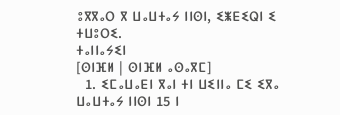ⵓⴳⴳⴰⵔ ⴳ ⵡⴰⵡⵜⴰⵢ ⵏⵏⵙⵏ, ⵉⵥⴹⵉⵕⵏ ⵉ ⵜⵡⵓⵔⵉ.
ⵜⴰⵏⵏⴰⵢⵉⵏ
[ⵙⵏⴼⵍ | ⵙⵏⴼⵍ ⴰⵙⴰⴳⵎ]
  1. ⵉⵎⴰⵡⴰⴹⵏ ⴳⴰⵏ ⵜⵏ ⵡⵉⵏⵏⴰ ⵎⵉ ⵉⴳⴰ ⵡⴰⵡⵜⴰⵢ ⵏⵏⵙⵏ 15 ⵏ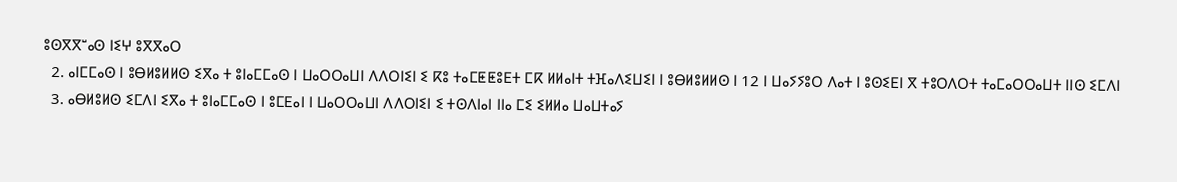ⵓⵙⴳⴳⵯⴰⵙ ⵏⵉⵖ ⵓⴳⴳⴰⵔ
  2. ⴰⵏⵎⵎⴰⵙ ⵏ ⵓⴱⵍⵓⵍⵍⵙ ⵉⴳⴰ ⵜ ⵓⵏⴰⵎⵎⴰⵙ ⵏ ⵡⴰⵔⵔⴰⵡⵏ ⴷⴷⵔⵏⵉⵏ ⵉ ⴽⵓ ⵜⴰⵎⵟⵟⵓⴹⵜ ⵎⴽ ⵍⵍⴰⵏⵜ ⵜⴼⴰⴷⵉⵡⵉⵏ ⵏ ⵓⴱⵍⵓⵍⵍⵙ ⵏ 12 ⵏ ⵡⴰⵢⵢⵓⵔ ⴷⴰⵜ ⵏ ⵓⵙⵉⴹⵏ ⴳ ⵜⵓⵔⴷⵔⵜ ⵜⴰⵎⴰⵔⵔⴰⵡⵜ ⵏⵏⵙ ⵉⵎⴷⵏ
  3. ⴰⴱⵍⵓⵍⵙ ⵉⵎⴷⵏ ⵉⴳⴰ ⵜ ⵓⵏⴰⵎⵎⴰⵙ ⵏ ⵓⵎⴹⴰⵏ ⵏ ⵡⴰⵔⵔⴰⵡⵏ ⴷⴷⵔⵏⵉⵏ ⵉ ⵜⵙⴷⵏⴰⵏ ⵏⵏⴰ ⵎⵉ ⵉⵍⵍⴰ ⵡⴰⵡⵜⴰⵢ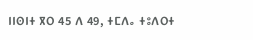ⵏⵏⵙⵏⵜ ⴳⵔ 45 ⴷ 49, ⵜⵎⴷⴰ ⵜⵓⴷⵔⵜ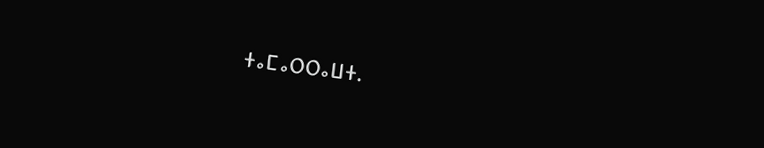ⵜⴰⵎⴰⵔⵔⴰⵡⵜ.